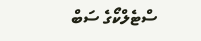ސްޓެލްކޯގެ ސަބް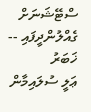ސްޓޭޝަނަށް ގެއްލުންދީފައި --
ޚަބަރު
ޢަލީ ސުލައިމާން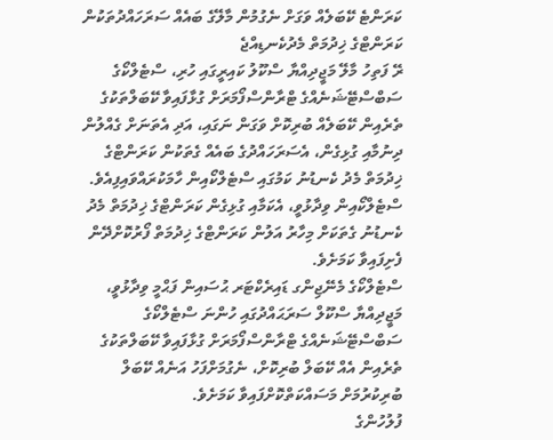ކަރަންޓެ ކޭބަލެއް ވަގަށް ނެގުމުން މާލޭގެ ބައެއް ސަރަހައްދުތަކުން ކަރަންޓްގެ ޚިދުމަތް މެދުކެނޑިއްޖެ
ރޭ ފަތިހު މާލޭ މަޖީދިއްޔާ ސްކޫލު ކައިރީގައި ހުރި، ސްޓެލްކޯގެ ސަބްސްޓޭޝަނެއްގެ ޓްރާންސްފޯމަރަށް ގުޅާފައިވާ ކޭބަލްތަކުގެ ތެރެއިން ކޭބަލެއް ބުރިކޮށް ވަގަން ނަގައި، އަދި އެތަނަށް ގެއްލުން ދިނުމާއި ގުޅިގެން، އެސަރަހައްދުގެ ބައެއް ގެތަކުން ކަރަންޓްގެ ޚިދުމަތް މެދު ކެނޑުނު ކަމުގައި ސްޓެލްކޯއިން ހާމަކުރައްވައިފިއެވެ.
ސްޓެލްކޯއިން ވިދާޅުވީ، އެކަމާއި ގުޅިގެން ކަރަންޓްގެ ޚިދުމަތް މެދު ކެނޑުނު ގެތަކަށް މިހާރު އަލުން ކަރަންޓްގެ ޚިދުމަތް ފޯރުކޮށްދޭން ފެށިފައިވާ ކަމަށެވެ.
ސްޓެލްކޯގެ މެނޭޖިންގ ޑައިރެކްޓަރ ޙުސައިން ފަޙްމީ ވިދާޅުވީ، މަޖީދިއްޔާ ސްކޫލް ސަރަޙައްދުގައި ހުންނަ ސްޓެލްކޯގެ ސަބްސްޓޭޝަނެއްގެ ޓްރާންސްފޯމަރަށް ގުޅާފައިވާ ކޭބަލްތަކުގެ ތެރެއިން އެއް ކޭބަލް ބުރިކޮށް، ނެގުމަށްފަހު އަނެއް ކޭބަލް ބުރިކުރުމަށް މަސައްކަތްކޮށްފައިވާ ކަމަށެވެ.
ފުލުހުންގެ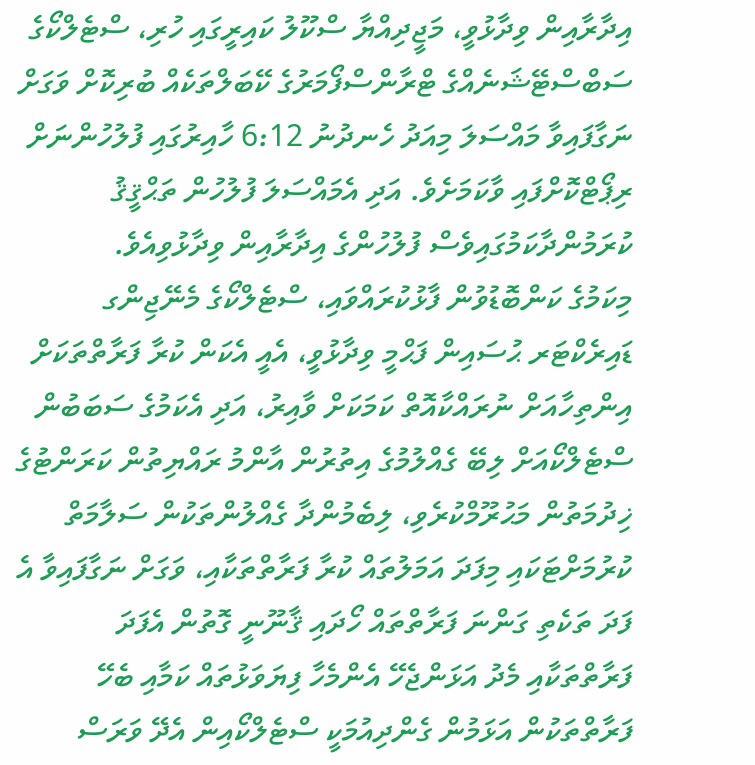އިދާރާއިން ވިދާޅުވީ، މަޖީދިއްޔާ ސްކޫލު ކައިރީގައި ހުރި، ސްޓެލްކޯގެ ސަބްސްޓޭޝަނެއްގެ ޓްރާންސްފޯމަރުގެ ކޭބަލްތަކެއް ބުރިކޮށް ވަގަށް ނަގާފައިވާ މައްސަލަ މިއަދު ހެނދުނު 6:12 ހާއިރުގައި ފުލުހުންނަށް ރިޕޯޓްކޮށްފައި ވާކަމަށެވެ. އަދި އެމައްސަލަ ފުލުހުން ތަޙްޤީޤު ކުރަމުންދާކަމުގައިވެސް ފުލުހުންގެ އިދާރާއިން ވިދާޅުވިއެވެ.
މިކަމުގެ ކަންބޮޑުވުން ފާޅުކުރައްވައި، ސްޓެލްކޯގެ މެނޭޖިންގ ޑައިރެކްޓަރ ޙުސައިން ފަޙްމީ ވިދާޅުވީ، އެއީ އެކަން ކުރާ ފަރާތްތަކަށް އިންތިހާއަށް ނުރައްކާއޮތް ކަމަކަށް ވާއިރު، އަދި އެކަމުގެ ސަބަބުން ސްޓެލްކޯއަށް ލިބޭ ގެއްލުމުގެ އިތުރުން އާންމު ރައްޔިތުން ކަރަންޓުގެ ޚިދުމަތުން މަޙުރޫމްކުރެވި، ލިބެމުންދާ ގެއްލުންތަކުން ސަލާމަތް ކުރުމަށްޓަކައި މިފަދަ އަމަލުތައް ކުރާ ފަރާތްތަކާއި، ވަގަށް ނަގާފައިވާ އެ ފަދަ ތަކެތި ގަންނަ ފަރާތްތައް ހޯދައި ޤާނޫނީ ގޮތުން އެފަދަ ފަރާތްތަކާއި މެދު އަޅަންޖެހޭ އެންމެހާ ފިޔަވަޅުތައް ކަމާއި ބެހޭ ފަރާތްތަކުން އަޅަމުން ގެންދިއުމަކީ ސްޓެލްކޯއިން އެދޭ ވަރަސް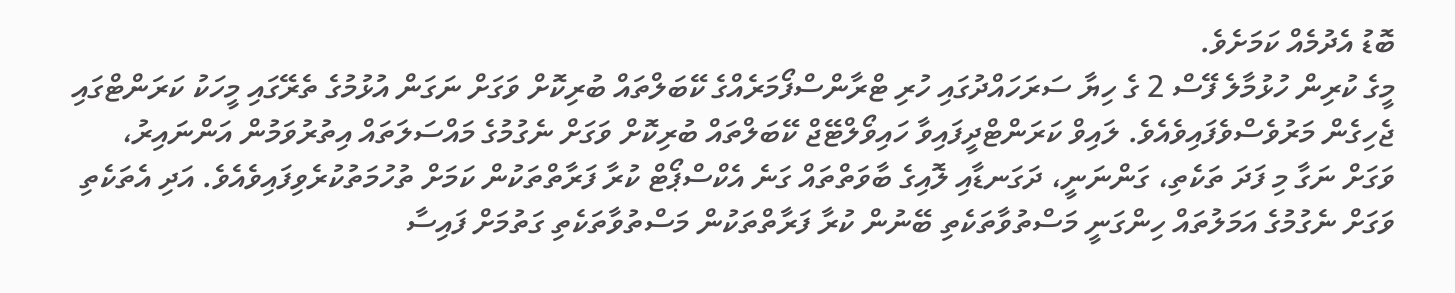ބޮޑު އެދުމެއް ކަމަށެވެ.
މީގެ ކުރިން ހުޅުމާލެ ފޭސް 2 ގެ ހިޔާ ސަރަހައްދުގައި ހުރި ޓްރާންސްފޯމަރެއްގެ ކޭބަލްތައް ބުރިކޮށް ވަގަށް ނަގަން އުޅުމުގެ ތެރޭގައި މީހަކު ކަރަންޓްގައި ޖެހިގެން މަރުވެސްވެފައިވެއެވެ. ލައިވް ކަރަންޓްދީފައިވާ ހައިވޯލްޓޭޖް ކޭބަލްތައް ބުރިކޮށް ވަގަށް ނެގުމުގެ މައްސަލަތައް އިތުރުވަމުން އަންނައިރު، ވަގަށް ނަގާ މި ފަދަ ތަކެތި، ގަންނަނީ، ދަގަނޑާއި ލޮއިގެ ބާވަތްތައް ގަނެ އެކްސްޕޯޓް ކުރާ ފަރާތްތަކުން ކަމަށް ތުހުމަތުކުރެވިފައިވެއެވެ. އަދި އެތަކެތި ވަގަށް ނެގުމުގެ އަމަލުތައް ހިންގަނީ މަސްތުވާތަކެތި ބޭނުން ކުރާ ފަރާތްތަކުން މަސްތުވާތަކެތި ގަތުމަށް ފައިސާ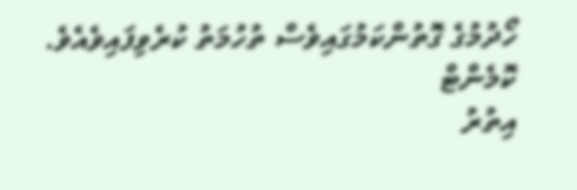ހޯދުމުގެ ގޮތުންކަމުގައިވެސް ތުހުމަތު ކުރެވިފައިވެއެވެ.
ކޮމެންޓް
އިތުރު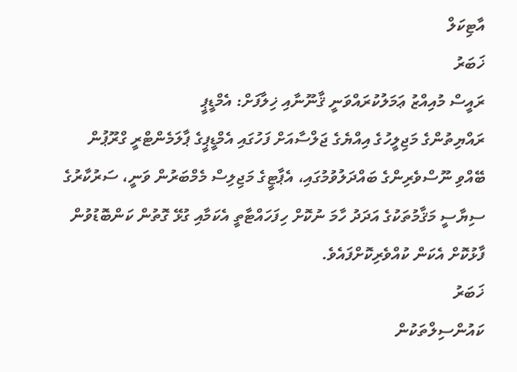އާޓިކަލް
ޚަބަރު
ރައީސް މުއިއްޒު ޢަމަލުކުރައްވަނީ ޤާނޫނާއި ޚިލާފަށް: އެމްޑީޕީ
ރައްޔިތުންގެ މަޖިލީހުގެ އިއްޔެގެ ޖަލްސާއަށް ފަހުގައި އެމްޑީޕީގެ ޕާލަމެންޓްރީ ގްރޫޕުން ބޭއްވި ނޫސްވެރިންގެ ބައްދަލުވުމުގައި، އެޕާޓީގެ މަޖިލިސް މެމްބަރުން ވަނީ، ސަރުކާރުގެ ސިޔާސީ މަޤާމުތަކުގެ އަދަދު ހާމަ ނުކޮށް ހިފަހައްޓާތީ އެކަމާއި ގުޅޭ ގޮތުން ކަންބޮޑުވުން ފާޅުކޮށް އެކަން ކުއްވެރިކޮށްފައެވެ.
ޚަބަރު
ކައުންސިލްތަކުން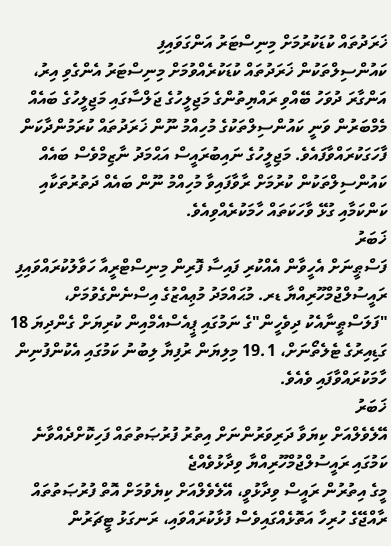ޚަރަދުތައް ކުޑަކުރުމަށް މިނިސްޓަރު އަންގަވައިފި
ކައުންސިލްތަކުން ޚަރަދުތައް ކުޑަކުރެއްވުމަށް މިނިސްޓަރު އެންގެވި އިރު، އަންގާރަ ދުވަހު ބޭއްވި ރައްޔިތުންގެ މަޖިލީހުގެ ޖަލްސާގައި މަޖިލީހުގެ ބައެއް މެމްބަރުން ވަނީ ކައުންސިލްތަކުގެ މުހިއްމު ނޫން ޚަރަދުތައް ކުރަމުންދާކަން ފާހަގަކުރައްވާފައެވެ. މަޖިލީހުގެ ނައިބުރައީސް އަޙްމަދު ނާޒިމްވެސް ބައެއް ކައުންސިލްތަކުން ކުރުމަށް ރާވާފައިވާ މުހިއްމު ނޫން ބައެއް ދަތުރުތަކާއި ކަންކަމާއި ގުޅޭ ވާހަކަތައް ހާމަކުރެއްވިއެވެ.
ޚަބަރު
ފަސްޠީނަށް އެހީވާން އެއްކުރި ފައިސާ ފޮރިން މިނިސްޓްރީއާ ހަވާލުކުރައްވައިފި
ރައީސުލްޖުމްހޫރިއްޔާ ޑރ. މުޙައްމަދު މުޢިއްޒުގެ އިސްނެންގެވުމަށް، "ފަލަސްޠީނާއެކު ދިވެހީން"ގެ ނަމުގައި ޕީއެސްއެމްއިން ކުރިޔަށް ގެންދިޔަ 18 ގަޑިއިރުގެ ޓެލެތޯނަށް، 19.1 މިލިޔަން ރުފިޔާ ލިބުނު ކަމުގައި އެކުންފުނިން ހާމަކުރައްވާފައި ވެއެވެ.
ޚަބަރު
އޭލެވެލްއަށް ކިޔަވާ ދަރިވަރުންނަށް އިތުރު ފުރުޞަތުތައް ފަހިކޮށްދެއްވާނެ ކަމުގައި ރައީސުލްޖުމްހޫރިއްޔާ ވިދާޅުވެއްޖެ
މީގެ އިތުރުން ރައީސް ވިދާޅުވީ، އޭލެވެލްއަށް ކިޔެވުމަށް އޮތް ފުރުޞަތުތައް ރާއްޖޭގެ ހުރިހާ އަތޮޅެއްގައިވެސް ފުޅާކުރައްވައި، ރަނގަޅު ޓީޗަރުން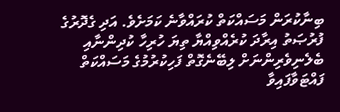ބިނާކުރަން މަސައްކަތް ކުރައްވާނެ ކަމަށެވެ. އަދި ގެދޮރުގެ ފުރުޞަތު އިރާދަ ކުރެއްވިއްޔާ ތިޔަ ހުރިހާ ކުދިންނާއި ބެލެނިވެރިންނަށް ލިބޭނެގޮތް ފަހިކުރުމުގެ މަސައްކަތް ފައްޓަވާފައިވާ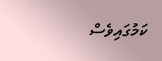ކަމުގައިވެސް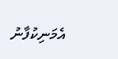އެމަނިކުފާނު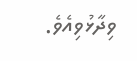ވިދާޅުވިއެވެ.